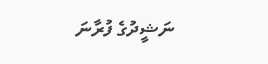ނަޝީދުގެ ފުރާނަ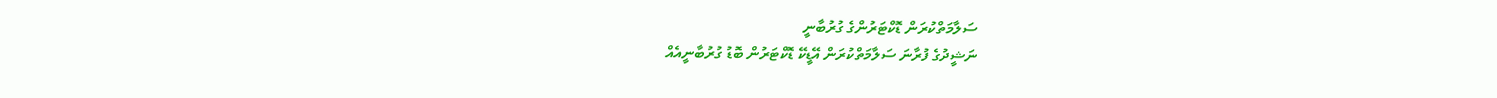ސަލާމަތްކުރަން ޑޮކްޓަރުންގެ ގުރުބާނީ
ނަޝީދުގެ ފުރާނަ ސަލާމަތްކުރަން އޭޑީކޭ ޑޮކްޓަރުން ބޮޑު ގުރުބާނީއެއް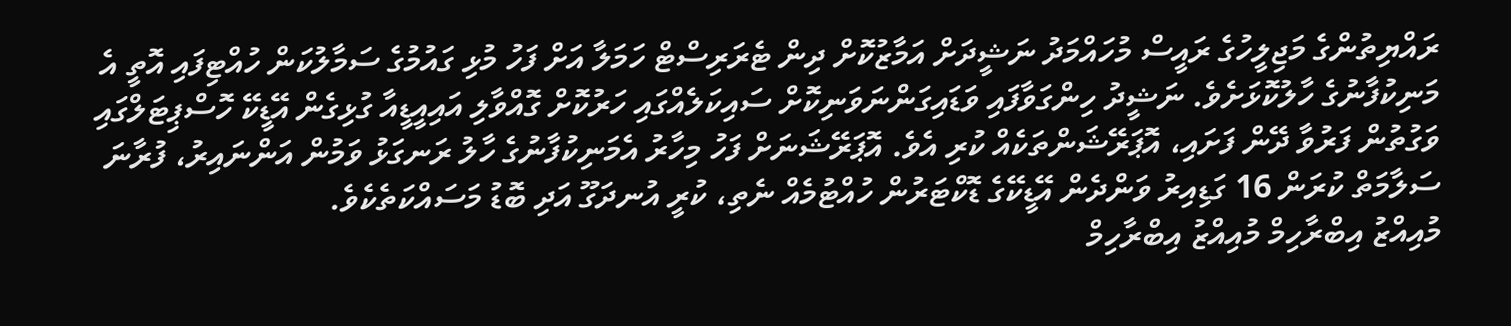ރައްޔިތުންގެ މަޖިލީހުގެ ރައީސް މުހައްމަދު ނަޝީދަށް އަމާޒުކޮށް ދިން ޓެރަރިސްޓް ހަމަލާ އަށް ފަހު މުޅި ގައުމުގެ ސަމާލުކަން ހުއްޓިފައި އޮތީ އެ މަނިކުފާނުގެ ހާލުކޮޅަށެވެ. ނަޝީދު ހިންގަވާފައި ވަޑައިގަންނަވަނިކޮށް ސައިކަލެއްގައި ހަރުކޮށް ގޮއްވާލި އައިއީޑީއާ ގުޅިގެން އޭޑީކޭ ހޮސްޕިޓަލްގައި ވަގުތުން ފަރުވާ ދޭން ފަށައި، އޮޕަރޭޝަންތަކެއް ކުރި އެވެ. އޮޕަރޭޝަނަށް ފަހު މިހާރު އެމަނިކުފާނުގެ ހާލު ރަނގަޅު ވަމުން އަންނައިރު، ފުރާނަ ސަލާމަތް ކުރަން 16 ގަޑިއިރު ވަންދެން އޭޑީކޭގެ ޑޮކްޓަރުން ހުއްޓުމެއް ނެތި، ކުރީ އުނދަގޫ އަދި ބޮޑު މަސައްކަތެކެވެ.
މުއިއްޒު އިބްރާހިމް މުއިއްޒު އިބްރާހިމް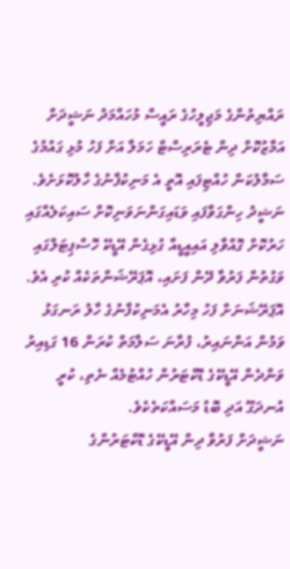ރައްޔިތުންގެ މަޖިލީހުގެ ރައީސް މުހައްމަދު ނަޝީދަށް އަމާޒުކޮށް ދިން ޓެރަރިސްޓް ހަމަލާ އަށް ފަހު މުޅި ގައުމުގެ ސަމާލުކަން ހުއްޓިފައި އޮތީ އެ މަނިކުފާނުގެ ހާލުކޮޅަށެވެ. ނަޝީދު ހިންގަވާފައި ވަޑައިގަންނަވަނިކޮށް ސައިކަލެއްގައި ހަރުކޮށް ގޮއްވާލި އައިއީޑީއާ ގުޅިގެން އޭޑީކޭ ހޮސްޕިޓަލްގައި ވަގުތުން ފަރުވާ ދޭން ފަށައި، އޮޕަރޭޝަންތަކެއް ކުރި އެވެ. އޮޕަރޭޝަނަށް ފަހު މިހާރު އެމަނިކުފާނުގެ ހާލު ރަނގަޅު ވަމުން އަންނައިރު، ފުރާނަ ސަލާމަތް ކުރަން 16 ގަޑިއިރު ވަންދެން އޭޑީކޭގެ ޑޮކްޓަރުން ހުއްޓުމެއް ނެތި، ކުރީ އުނދަގޫ އަދި ބޮޑު މަސައްކަތެކެވެ.
ނަޝީދަށް ފަރުވާ ދިން އޭޑީކޭގެ ޑޮކްޓަރުންގެ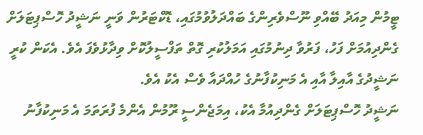ޓީމުން މިއަދު ބޭއްވި ނޫސްވެރިންގެ ބައްދަލުވުމުގައި، ޑޮކްޓަރުން ވަނީ ނަޝީދު ހޮސްޕިޓަލަށް ގެންދިއުމަށް ފަހު، ފަރުވާ ދިނުމުގައި އަމަލުކުރި ގޮތް ތަފްސީލުކޮށް ވިދާޅުވެފަ އެވެ. އެކަން ކުރީ ނަޝީދުގެ އާއިލާ އާއި އެ މަނިކުފާނުގެ ހުއްދައާ ވެސް އެކު އެވެ.
ނަޝީދު ހޮސްޕިޓަލަށް ގެންދިއުމާ އެކު، އިމަޖެންސީ ރޫމުން އެންމެ ފުރަތަމަ އެ މަނިކުފާނު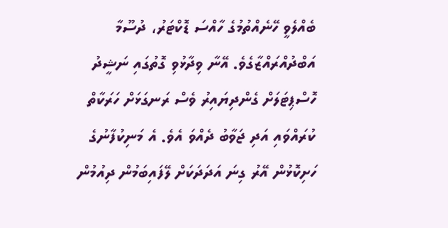ބެއްލެވީ ހޭނެއްތުމުގެ ހާއްސަ ޑޮކްޓަރު، ދުސޫމާ އަބްދުއްރައްޒާގެވެ. އޭނާ ވިދާޅުވި ގޮތުގައި ނަޝީދު ހޮސްޕިޓަލަށް ގެންދިޔައިރު ވެސް ރަނގަޅަށް ހަރަކާތް ކުރައްވައި އަދި ޖަވާބު ދެއްވަ އެވެ. އެ މަނިކުފާނުގެ ހަށިކޮޅުން އޭރު ގިނަ އަދަދަކަށް ލޭފައިބަމުން ދިއުމުން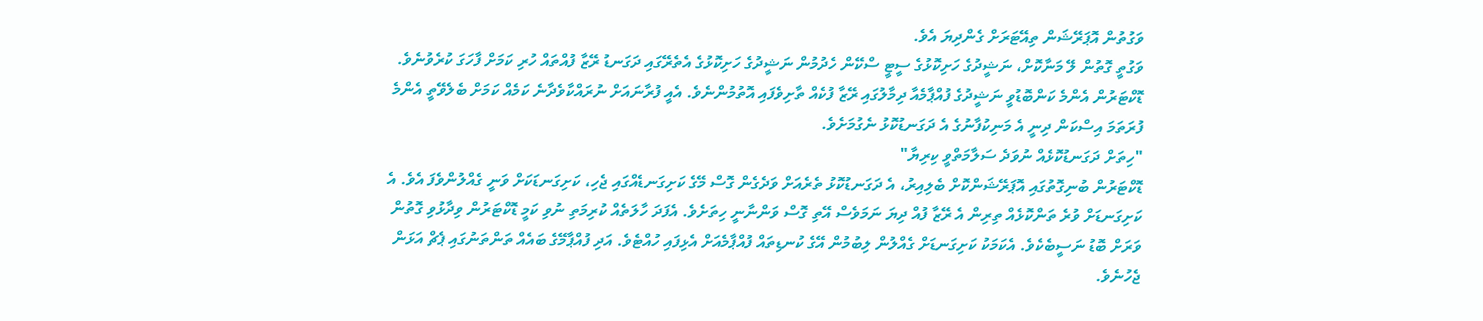ވަގުތުން އޮޕަރޭޝަން ތިއޭޓަރަށް ގެންދިޔަ އެވެ.
ވަގުތީ ގޮތުން ލޭ މަނާކޮށް، ނަޝީދުގެ ހަށިކޮޅުގެ ސީޓީ ސްކޭން ހެދުމުން ނަޝީދުގެ ހަށިކޮޅުގެ އެތެރޭގައި ދަގަނޑު ރޭޒާ ފުއްތައް ހުރި ކަމަށް ފާހަގަ ކުރެވުނެވެ. ޑޮކްޓަރުން އެންމެ ކަންބޮޑުވީ ނަޝީދުގެ ފުއްޕާމެއާ ދިމާލުގައި ރޭޒާ ފުކެއް ތާށިވެފައި އޮތުމުންނެވެ. އެއީ ފުރާނައަށް ނުރައްކާވެދާނެ ކަމެއް ކަމަށް ބެލެވޭތީ އެންމެ ފުރަތަމަ އިސްކަން ދިނީ އެ މަނިކުފާނުގެ އެ ދަގަނޑުކޮޅު ނެގުމަށެވެ.
"ހިތަށް ދަގަނޑުކޮޅެއް ނުވަދެ ސަލާމަތްވީ ކިރިޔާ"
ޑޮކްޓަރުން ބުނިގޮތުގައި އޮޕަރޭޝަންކޮށް ބެލިއިރު، އެ ދަގަނޑުކޮޅު ތެރެއަށް ވަދެގެން ގޮސް މޭގެ ކަށިގަނޑެއްގައި ޖެހި، ކަށިގަނޑަކަށް ވަނީ ގެއްލުންވެފަ އެވެ. އެ ކަށިގަނޑަށް ވުރެ ތަންކޮޅެއް ތިރިން އެ ރޭޒާ ފުއް ދިޔަ ނަމަވެސް އޭތި ގޮސް ވަންނާނީ ހިތަށެވެ. އެފަދަ ހާލަތެއް ކުރިމަތި ނުވި ކަމީ ޑޮކްޓަރުން ވިދާޅުވި ގޮތުން ވަރަށް ބޮޑު ނަސީބެކެވެ. އެކަމަކު ކަށިގަނޑަށް ގެއްލުން ލިބުމުން އޭގެ ކުނޑިތައް ފުއްޕާމެއަށް އެޅިފައި ހުއްޓެވެ. އަދި ފުއްޕާމޭގެ ބައެއް ތަންތަނުގައި ޕެޗް އަޅަން ޖެހުނެވެ.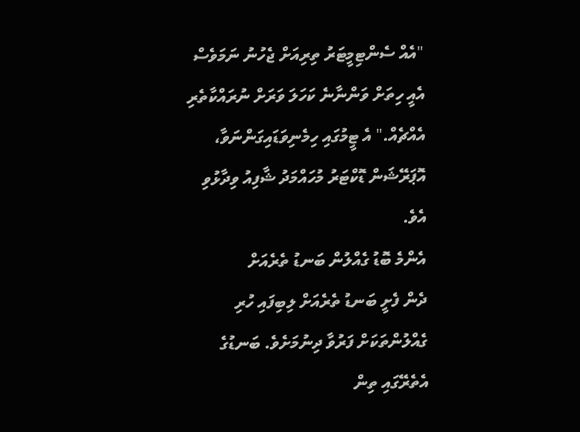"އެއް ސެންޓިމީޓަރު ތިރިއަށް ޖެހުނު ނަމަވެސް އެއީ ހިތަށް ވަންނާނެ ކަހަލަ ވަރަށް ނުރައްކާތެރި އެއްޗެއް." އެ ޓީމުގައި ހިމެނިވަޑައިގަންނަވާ، އޮޕަރޭޝަން ޑޮކްޓަރު މުހައްމަދު ޝާފިއު ވިދާޅުވި އެވެ.
އެންމެ ބޮޑު ގެއްލުން ބަނޑު ތެރެއަށް
ދެން ފެށީ ބަނޑު ތެރެއަށް ލިބިފައި ހުރި ގެއްލުންތަކަށް ފަރުވާ ދިނުމަށެވެ. ބަނޑުގެ އެތެރޭގައި ތިން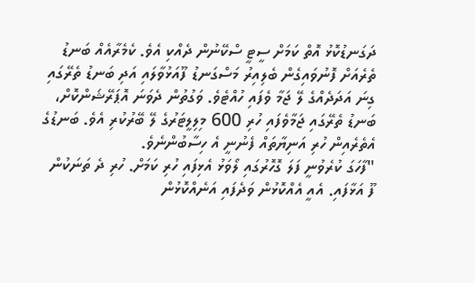ދަގަނޑުކޮޅު އޮތް ކަމަށް ސީޓީ ސްކޭނުން ދެއްކި އެވެ. ކެމެރާއެއް ބަނޑު ތެރެއަށް ފޮނުވައިގެން ބެލިއިރު މަސްގަނޑު ފޫއަޅުވާލައި އަދި ބަނޑު ތެރޭގައި ގިނަ އަދަދެއްގެ ލޭ ޖަމާ ވެފައި ހުއްޓެވެ. ވަގުތުން ދެވަނަ އޮޕަރޭޝަންކޮށް، ބަނޑު ތެރޭގައި ޖަމާވެފައި ހުރި 600 މިލިލީޓަރުގެ ލޭ ބޭރުކުރި އެވެ. ބަނޑުގެ އެތެރެއިން ހުރި އަނިޔާތައް ފެނުނީ އެ ހިސާބުންނެވެ.
"ފާހަގަ ކުރެވުނީ ފަލަ ގޮހޮރުގައި ލޯވަޅު އެޅިފައި ހުރި ކަމަށް. ހުރި ދެ ތަނަކުން ފޫ އަޅާފައި. އެއީ އެއްކޮޅުން ވަދެފައި އަނެއްކޮޅުން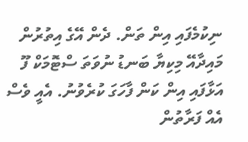ނިކުމެފައި އިން ތަން. ދެން އޭގެ އިތުރުން މައިދާއޭ މިކިޔާ ބަނޑު ނުވަތަ ސްޓޮމަކް ފޫ އަޅާފައި އިން ކަން ފާހަގަ ކުރެވުނު. އެއީ ވެސް އެއް ފަރާތުން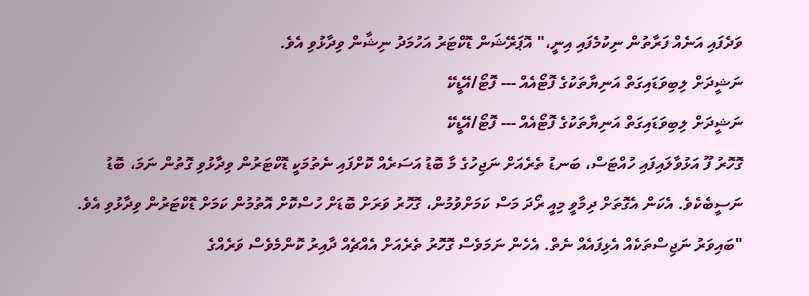ވަދެފައި އަނެއް ފަރާތުން ނިކުމެފައި އިނީ،" އޮޕަރޭޝަން ޑޮކްޓަރު އަހުމަދު ނިޝާން ވިދާޅުވި އެވެ.
ނަޝީދަށް ލިބިވަޑައިގަތް އަނިޔާތަކުގެ ފޮޓޯއެއް --- ފޮޓޯ/އޭޑީކޭ
ނަޝީދަށް ލިބިވަޑައިގަތް އަނިޔާތަކުގެ ފޮޓޯއެއް --- ފޮޓޯ/އޭޑީކޭ
ގޮހޮރު ފޫ އަޅުވާލައިފައި ހުއްޓަސް، ބަނޑު ތެރެއަށް ނަޖިހުގެ މާ ބޮޑު އަސަރެއް ކޮށްފައި ނެތުމަކީ ޑޮކްޓަރުން ވިދާޅުވި ގޮތުން ނަމަ، ބޮޑު ނަސީބެކެވެ. އެކަން އެގޮތަށް ދިމާވީ މިއީ ރޯދަ މަސް ކަމަށްވުމުން، ގޮހޮރު ވަރަށް ބޮޑަށް ހުސްކޮށް އޮތުމުން ކަމަށް ޑޮކްޓަރުން ވިދާޅުވި އެވެ.
"ބައިވަރު ނަޖިސްތަކެއް އެޅިފައެއް ނެތް. އެހެން ނަމަވެސް ގޮހޮރު ތެރެއަށް އެއްޗެއް ދާއިރު ކޮންމެވެސް ވަރެއްގެ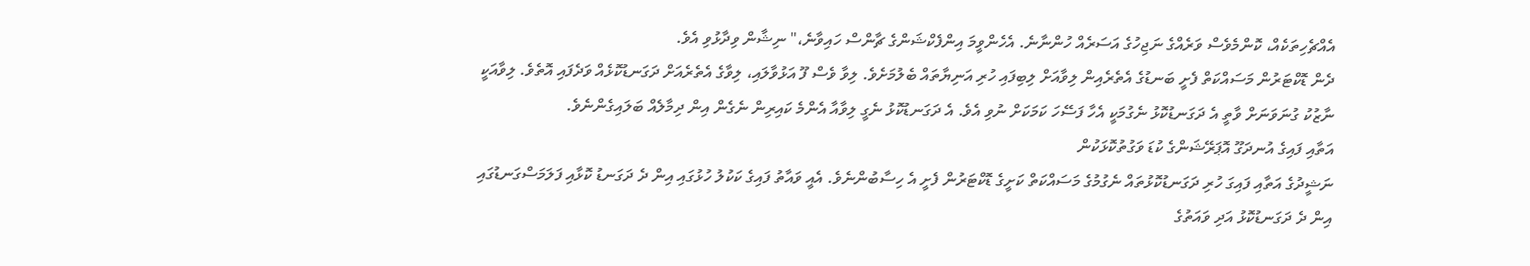އެއްޗެހިތަކެއް، ކޮންމެވެސް ވަރެއްގެ ނަޖިހުގެ އަސަރެއް ހުންނާނެ. އެހެންވީމަ އިންފެކްޝަންގެ ޗާންސް ހައިވާނެ،" ނިޝާން ވިދާޅުވި އެވެ.
ދެން ޑޮކްޓަރުން މަސައްކަތް ފެށީ ބަނޑުގެ އެތެރެއިން ލިވާއަށް ލިބިފައި ހުރި އަނިޔާތައް ބެލުމަށެވެ. ލިވާ ވެސް ފޫ އަޅުވާލައި، ލިވާގެ އެތެރެއަށް ދަގަނޑުކޮޅެއް ވަދެފައި އޮތެވެ. ލިވާއަކީ ނާޒުކު ގުނަވަނަށް ވާތީ އެ ދަގަނޑުކޮޅު ނެގުމަކީ އެހާ ފަސޭހަ ކަމަކަށް ނުވި އެވެ. އެ ދަގަނޑުކޮޅު ނެގީ ލިވާއާ އެންމެ ކައިރިން ނެގެން އިން ދިމާލެއް ބަލައިގެންނެވެ.
އަތާއި ފައިގެ އުނދަގޫ އޮޕަރޭޝަންގެ ކުޑަ ވަގުތުކޮޅަކުން
ނަޝީދުގެ އަތާއި ފައިގަ ހުރި ދަގަނޑުކޮޅުތައް ނެގުމުގެ މަސައްކަތް ކަށީގެ ޑޮކްޓަރުން ފެށީ އެ ހިސާބުންނެވެ. އެއީ ވައާތު ފައިގެ ކަކުލު ހުޅުގައި އިން ދެ ދަގަނޑު ކޮޅާއި ފަލަމަސްގަނޑުގައި އިން ދެ ދަގަނޑުކޮޅު އަދި ވައަތުގެ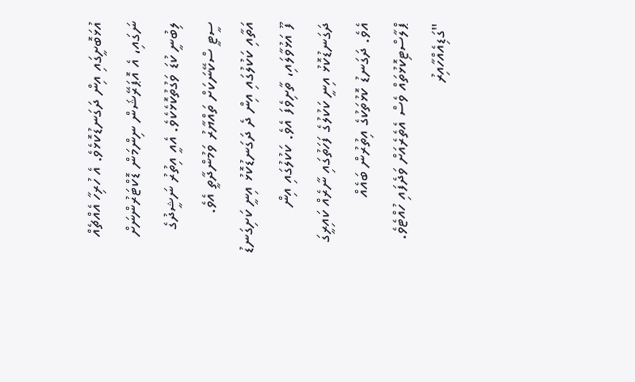އުޅަބޮށީގައި އިން ދަގަނޑުކޮޅެވެ. އެ ހުރިހާ އެއްޗެއް ނަގައި، އެ އޮޕަރޭޝަން ނިންމަން ޑޮކްޓަރުންނަށް ލިބުނީ ކުޑަ ވަގުތުކޮޅެކެވެ. އެއީ އިތުރު ނަޝީދުގެ ސީޓީ ސްކޭނަކަށް ތައްޔާރު ވަމުންދާތީ އެވެ.
އަތާއި ކަކުލުގައި އިން ދެ ދަގަނޑުކޮޅު އިނީ ކަށިގަނޑު ފޫ އަޅުވާލައި، ތާށިވެފަ އެވެ. ކަކުލުގައި އިން ދަގަނޑުކޮޅު އިނީ ކަކުލުގެ ފަހަތުގައި ނާރެއް ކައިރީގަ އެވެ. ދަގަނޑު ކޮޅުތަކުގެ އިތުރުން ބައެއް ޕްލާސްޓިކޮޅުތައް ވެސް އެތެރެއަށް ވަދެފައި ހުއްޓެވެ.
"ގަޑިއެއްހާއިރު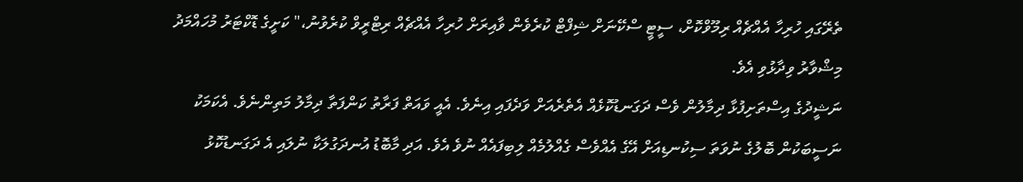ތެރޭގައި ހުރިހާ އެއްޗެއް ރިމޫވްކޮށް، ސީޓީ ސްކޭނަށް ޝިފްޓް ކުރެވެން ވާއިރަށް ހުރިހާ އެއްޗެއް ރިޓްރީވް ކުރެވުނު،" ކަށީގެ ޑޮކްޓަރު މުހައްމަދު މިޝްވާރު ވިދާޅުވި އެވެ.
ނަޝީދުގެ އިސްތަށިފުޅާ ދިމާލުން ވެސް ދަގަނޑުކޮޅެއް އެތެރެއަށް ވަދެފައި އިނެވެ. އެއީ ވައަތް ފަރާތު ކަންފަތާ ދިމާލު މަތިންނެވެ. އެކަމަކު ނަސީބަކުން ބޮލުގެ ނުވަތަ ސިކުނޑިއަށް އޭގެ އެއްވެސް ގެއްލުމެއް ލިބިފައެއް ނުވެ އެވެ. އަދި މާބޮޑު އުނދަގުލަކާ ނުލައި އެ ދަގަނޑުކޮޅު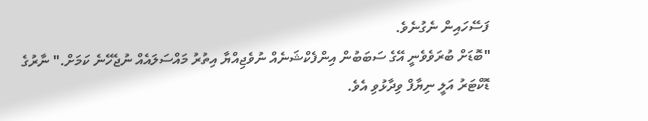ފަސޭހައިން ނެގުނެވެ.
"ބޮޑަށް ބުރަވެވެނީ އޭގެ ސަބަބުން އިންފެކްޝަނެއް ނުވެޖިއްޔާ އިތުރު މައްސަލައެއް ނުޖެހޭނެ ކަމަށް." ނާރުގެ ޑޮކްޓަރު އަލީ ނިޔާފް ވިދާޅުވި އެވެ.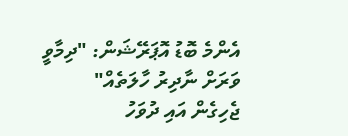އެންމެ ބޮޑު އޮޕަރޭޝަން: "ދިމާވީ ވަރަށް ނާދިރު ހާލަތެއް"
ޖެހިގެން އައި ދުވަހު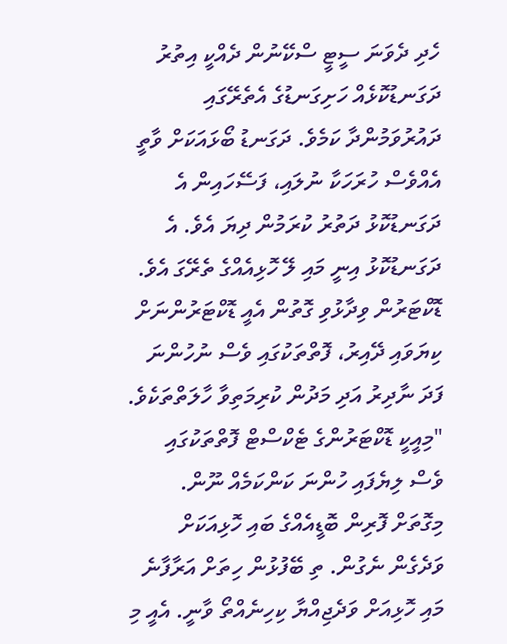ހެދި ދެވަނަ ސީޓީ ސްކޭނުން ދެއްކީ އިތުރު ދަގަނޑުކޮޅެއް ހަށިގަނޑުގެ އެތެރޭގައި ދައުރުވަމުންދާ ކަމެވެ. ދަގަނޑު ބޯޅައަކަށް ވާތީ އެއްވެސް ހުރަހަކާ ނުލައި، ފަސޭހައިން އެ ދަގަނޑުކޮޅު ދަތުރު ކުރަމުން ދިޔަ އެވެ. އެ ދަގަނޑުކޮޅު އިނީ މައި ލޭ ހޮޅިއެއްގެ ތެރޭގަ އެވެ. ޑޮކްޓަރުން ވިދާޅުވި ގޮތުން އެއީ ޑޮކްޓަރުންނަށް ކިޔަވައި ދޭއިރު، ފޮތްތަކުގައި ވެސް ނުހުންނަ ފަދަ ނާދިރު އަދި މަދުން ކުރިމަތިވާ ހާލަތްތަކެވެ.
"މިއީކީ ޑޮކްޓަރުންގެ ޓެކްސްޓް ފޮތްތަކުގައި ވެސް ލިޔެފައި ހުންނަ ކަންކަމެއް ނޫން. މިގޮތަށް ފޮރިން ބޮޑީއެއްގެ ބައި ހޮޅިއަކަށް ވަދެގެން ނެގުން. ތި ބޭފުޅުން ހިތަށް އަރާފާނެ މައި ހޮޅިއަށް ވަދެޖިއްޔާ ކިހިނެއްތޯ ވާނީ. އެއީ މި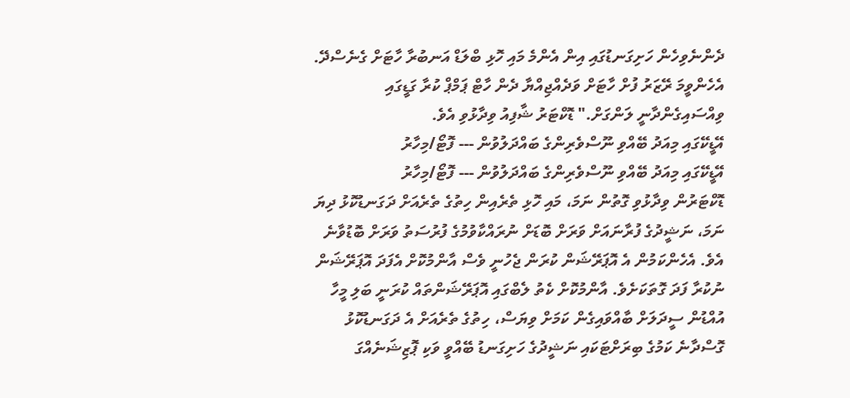ދެންނެވިހެން ހަށިގަނޑުގައި އިން އެންމެ މައި ހޮޅި ބްލަޑް އަނބުރާ ހާޓަށް ގެނެސްދޭ. އެހެންވީމަ ރޭޒަރު ފުށް ހާޓަށް ވަދެއްޖިއްޔާ ދެން ހާޓް ޕަމްޕް ކުރާ ގަޑީގައި ވިއްސައިގެންދާނީ ލަންގަށް." ޑޮކްޓަރު ޝާފިއު ވިދާޅުވި އެވެ.
އޭޑީކޭގައި މިއަދު ބޭއްވި ނޫސްވެރިންގެ ބައްދަލުވުން --- ފޮޓޯ/މިހާރު
އޭޑީކޭގައި މިއަދު ބޭއްވި ނޫސްވެރިންގެ ބައްދަލުވުން --- ފޮޓޯ/މިހާރު
ޑޮކްޓަރުން ވިދާޅުވި ގޮތުން ނަމަ، މައި ހޮޅި ތެރެއިން ހިތުގެ ތެރެއަށް ދަގަނޑުކޮޅު ދިޔަ ނަމަ، ނަޝީދުގެ ފުރާނައަށް ވަރަށް ބޮޑަށް ނުރައްކާވުމުގެ ފުރުސަތު ވަރަށް ބޮޑުވާނެ އެވެ. އެހެންކަމުން އެ އޮޕަރޭޝަން ކުރަން ޖެހުނީ ވެސް އާންމުކޮށް އެފަދަ އޮޕަރޭޝަން ނުކުރާ ފަދަ ގޮތަކަށެވެ. އާންމުކޮށް ކެތު ލެބްގައި އޮޕަރޭޝަންތައް ކުރަނީ ބަލި މީހާ އުއްޑުން ސީދަލަށް ބާއްވައިގެން ކަމަށް ވިޔަސް، ހިތުގެ ތެރެއަށް އެ ދަގަނޑުކޮޅު ގޮސްދާނެ ކަމުގެ ބިރަށްޓަކައި ނަޝީދުގެ ހަށިގަނޑު ބޭއްވީ ވަކި ޕޮޒިޝަނެއްގަ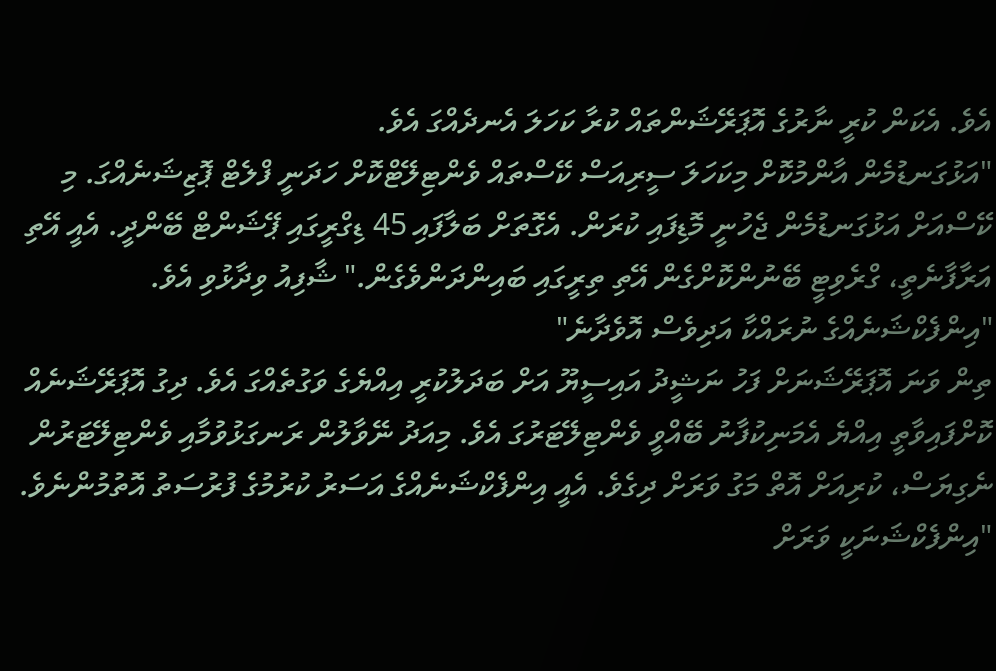އެވެ. އެކަން ކުރީ ނާރުގެ އޮޕަރޭޝަންތައް ކުރާ ކަހަލަ އެނދެއްގަ އެވެ.
"އަޅުގަނޑުމެން އާންމުކޮށް މިކަހަލަ ސީރިއަސް ކޭސްތައް ވެންޓިލޭޓްކޮށް ހަދަނީ ފްލެޓް ޕޮޒިޝަނެއްގަ. މި ކޭސްއަށް އަޅުގަނޑުމެން ޖެހުނީ މޮޑިފައި ކުރަން. އެގޮތަށް ބަލާފައި 45 ޑިގްރީގައި ޕޭޝަންޓް ބޭންދީ. އެއީ އޭތި އަރާފާނެތީ، ގްރެވިޓީ ބޭނުންކޮށްގެން އޭތި ތިރީގައި ބައިންދަންވެގެން." ޝާފިއު ވިދާޅުވި އެވެ.
"އިންފެކްޝަނެއްގެ ނުރައްކާ އަދިވެސް އޮވެދާނެ"
ތިން ވަނަ އޮޕަރޭޝަނަށް ފަހު ނަޝީދު އައިސީޔޫ އަށް ބަދަލުކުރީ އިއްޔެގެ ވަގުތެއްގަ އެވެ. ދިގު އޮޕަރޭޝަނެއް ކޮށްފައިވާތީ އިއްޔެ އެމަނިކުފާނު ބޭއްވީ ވެންޓިލޭޓަރުގަ އެވެ. މިއަދު ނޭވާލުން ރަނގަޅުވުމާއި ވެންޓިލޭޓަރުން ނެގިޔަސް، ކުރިއަށް އޮތް މަގު ވަރަށް ދިގެވެ. އެއީ އިންފެކްޝަނެއްގެ އަސަރު ކުރުމުގެ ފުރުސަތު އޮތުމުންނެވެ.
"އިންފެކްޝަނަކީ ވަރަށް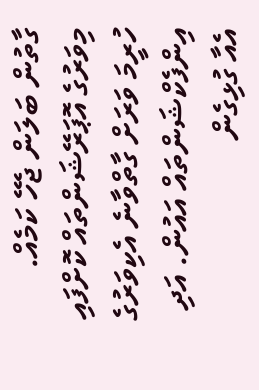ގާތުން ބަލަން ޖެހޭ ކަމެއް. މިވަރުގެ އޮޕަރޭޝަންތައް ކޮށްފައި ހުރީމަ ވަރަށް ގާތްވާނެ އެކިވަރުގެ އިންފެކްޝަންތައް އައުން. އަދި އެއާ ގުޅިގެން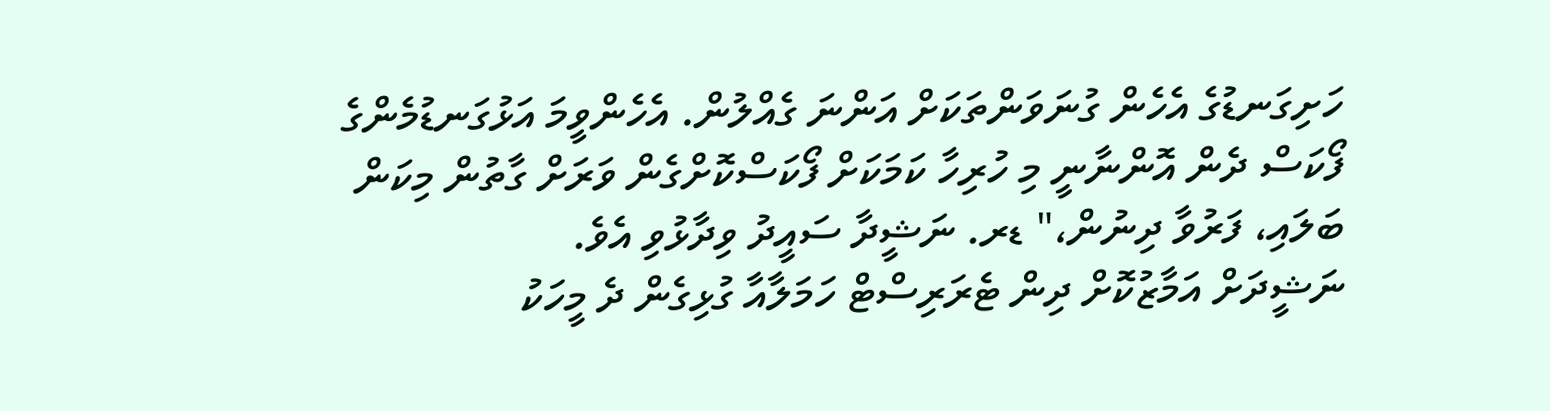ހަށިގަނޑުގެ އެހެން ގުނަވަންތަކަށް އަންނަ ގެއްލުން. އެހެންވީމަ އަޅުގަނޑުމެންގެ ފޯކަސް ދެން އޮންނާނީ މި ހުރިހާ ކަމަކަށް ފޯކަސްކޮށްގެން ވަރަށް ގާތުން މިކަން ބަލައި، ފަރުވާ ދިނުން،" ޑރ. ނަޝީދާ ސައީދު ވިދާޅުވި އެވެ.
ނަޝީދަށް އަމާޒުކޮށް ދިން ޓެރަރިސްޓް ހަމަލާއާ ގުޅިގެން ދެ މީހަކު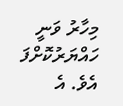މިހާރު ވަނީ ހައްޔަރުކޮށްފަ އެވެ. އެ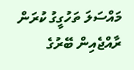މައްސަލަ ތަހުގީގު ކުރަން ރާއްޖެއިން ބޭރުގެ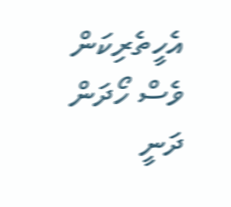އެހީތެރިކަން ވެސް ހޯދަން ދަނީ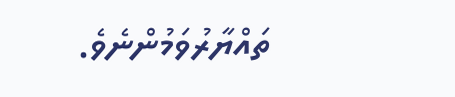ތައްޔާރުވަމުންނެވެ.